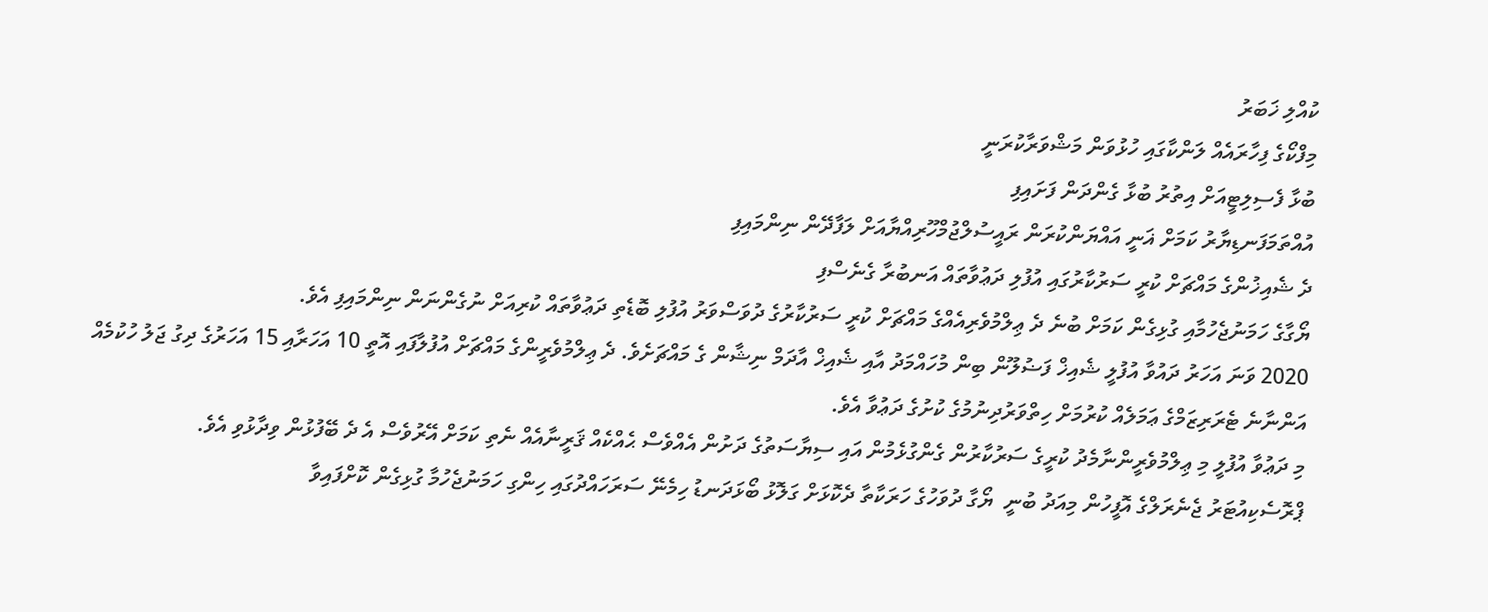ކުއްލި ޚަބަރު
މިފްކޯގެ ފިހާރައެއް ލަންކާގައި ހުޅުވަން މަޝްވަރާކުރަނީ
ބުޅާ ފެސިލިޓީއަށް އިތުރު ބުޅާ ގެންދަން ފަށައިފި
އުއްތަމަފަނޑިޔާރު ކަމަށް ޣަނީ އައްޔަންކުރަން ރައީސުލްޖުމްހޫރިއްޔާއަށް ލަފާދޭން ނިންމައިފި
ދެ ޝެއިޚުންގެ މައްޗަށް ކުރީ ސަރުކާރުގައި އުފުލި ދަޢުވާތައް އަނބުރާ ގެނެސްފި
ޔޯގާގެ ހަމަނުޖެހުމާއި ގުޅިގެން ކަމަށް ބުނެ ދެ ޢިލްމުވެރިއެއްގެ މައްޗަށް ކުރީ ސަރުކާރުގެ ދުވަސްވަރު އުފުލި ބޮޑެތި ދަޢުވާތައް ކުރިއަށް ނުގެންނަން ނިންމައިފި އެވެ.
2020 ވަނަ އަހަރު ދައުވާ އުފުލީ ޝެއިޚް ފަޟުލޫން ބިން މުހައްމަދު އާއި ޝެއިޚް އާދަމް ނިޝާން ގެ މައްޗަށެވެ. ދެ ޢިލްމުވެރީންގެ މައްޗަށް އުފުލާފައި އޮތީ 10 އަހަރާއި 15 އަހަރުގެ ދިގު ޖަލު ހުކުމެއް އަންނާނެ ޓެރަރިޒަމްގެ ޢަމަލެއް ކުރުމަށް ހިތްވަރުދިނުމުގެ ކުށުގެ ދަޢުވާ އެވެ.
މި ދަޢުވާ އުފުލީ މި ޢިލްމުވެރީންނާމެދު ކުރީގެ ސަރުކާރުން ގެންގުޅެމުން އައި ސިޔާސަތުގެ ދަށުން އެއްވެސް ޙެއްކެއް ޤަރީނާއެއް ނެތި ކަމަށް އޭރުވެސް އެ ދެ ބޭފުޅުން ވިދާޅުވި އެވެ.
ޕްރޮސެކިއުޓަރު ޖެނެރަލްގެ އޮފީހުން މިއަދު ބުނީ  ޔޯގާ ދުވަހުގެ ހަރަކާތާ ދެކޮޅަށް ގަލޮޅު ބޯޅަދަނޑު ހިމެނޭ ސަރަހައްދުގައި ހިންގި ހަމަނުޖެހުމާ ގުޅިގެން ކޮށްފައިވާ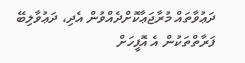ދަޢުވާތައް މުރާޖަޢާކޮށްދެއްވުން އެދި، ދަޢުވާލިބޭ ފަރާތްތަކުން އެ އޮފީހަށް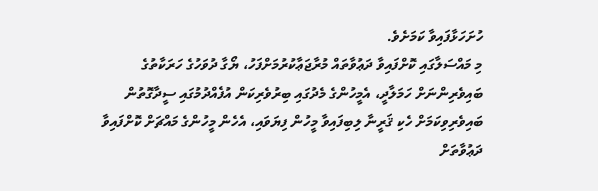ހުށަހަޅާފައިވާ ކަމަށެވެ.
މި މައްސަލާގައި ކޮށްފައިވާ ދަޢުވާތައް މުރާޖަޢާކުރުމަށްފަހު، ޔޯގާ ދުވަހުގެ ހަރަކާތުގެ ބައިވެރިންނަށް ހަމަލާދީ، އެމީހުންގެ މެދުގައި ބިރުވެރިކަން އުފެއްދުމުގައި ސީދާގޮތުން ބައިވެރިވިކަމަށް ހެކި ޤަރީނާ ލިބިފައިވާ މީހުން ފިޔަވައި، އެހެން މީހުންގެ މައްޗަށް ކޮށްފައިވާ ދަޢުވާތަށް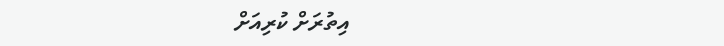އިތުރަށް ކުރިއަށް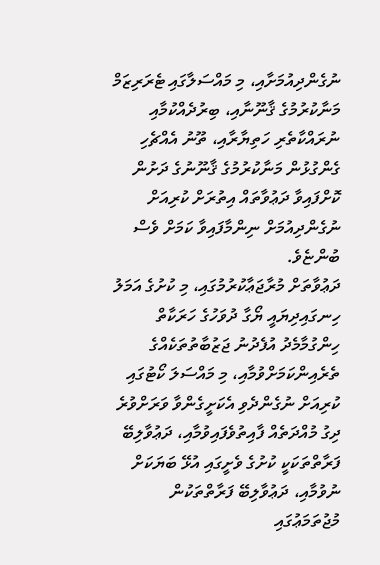ނުގެންދިއުމަށާއި، މި މައްސަލާގައި ޓެރަރިޒަމް މަނާކުރުމުގެ ޤާނޫނާއި، ބިރުދެއްކުމާއި ނުރައްކާތެރި ހަތިޔާރާއި، ތޫނު އެއްޗެހި ގެންގުޅުން މަނާކުރުމުގެ ޤާނޫނުގެ ދަށުން ކޮށްފައިވާ ދަޢުވާތައް އިތުރަށް ކުރިއަށް ނުގެންދިއުމަށް ނިންމާފައިވާ ކަމަށް ވެސް ބުންޏެވެ.
ދަޢުވާތަށް މުރާޖަޢާކުރުމުގައި، މި ކުށުގެ އަމަލު ހިނގައިދިޔައީ ޔޯގާ ދުވަހުގެ ހަރަކާތް ހިންގުމާމެދު އުފެދުނު ޖަޒުބާތުތަކެއްގެ ތެރެއިންކަމަށްވުމާއި، މި މައްސަލަ ކޯޓުގައި ކުރިއަށް ނުގެންދެވި އެކަށީގެންވާ ވަރަށްވުރެ ދިގު މުއްދަތެއް ފާއިތުވެފައިވުމާއި، ދަޢުވާލިބޭ ފަރާތްތަކަކީ ކުށުގެ ވެށީގައި އުޅޭ ބަޔަކަށް ނުވުމާއި، ދަޢުވާލިބޭ ފަރާތްތަކުން މުޖުތަމަޢުގައި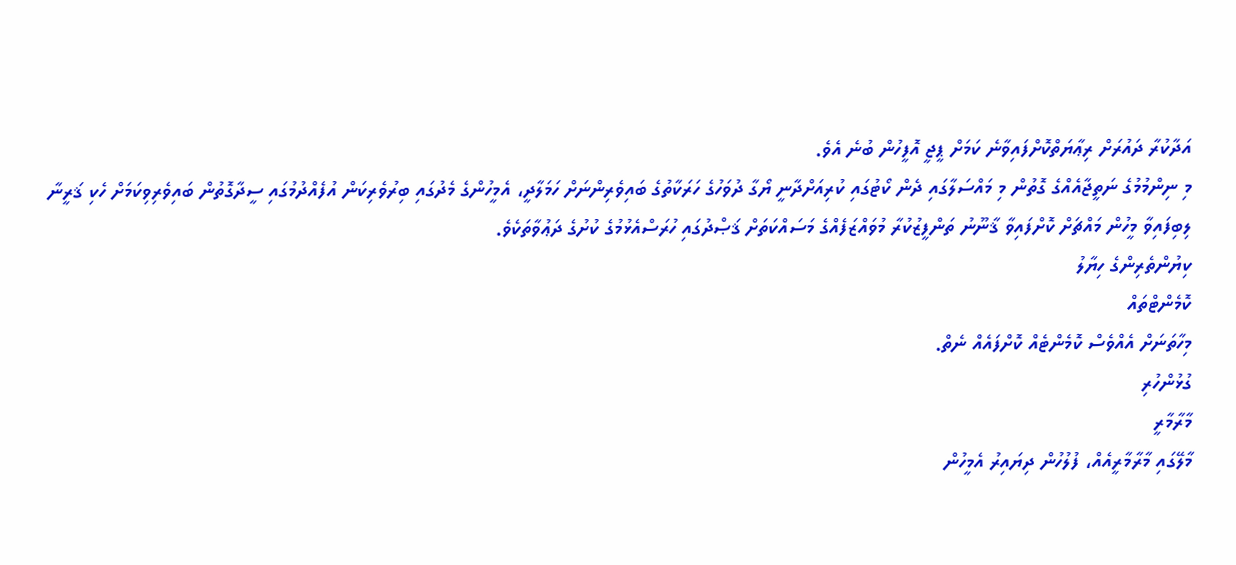އަދާކުރާ ދައުރަށް ރިޢާޔަތްކޮށްފައިވާނެ ކަމަށް ޕީޖީ އޮފީހުން ބުނެ އެވެ.
މި ނިންމުމުގެ ނަތީޖާއެއްގެ ގޮތުން މި މައްސަލާގައި ދެން ކޯޓުގައި ކުރިއަށްދާނީ ޔޯގާ ދުވަހުގެ ހަރަކާތުގެ ބައިވެރިންނަށް ހަމަލާދީ، އެމީހުންގެ މެދުގައި ބިރުވެރިކަން އުފެއްދުމުގައި ސީދާގޮތުން ބައިވެރިވިކަމަށް ހެކި ޤަރީނާ ލިބިފައިވާ މީހުން މައްޗަށް ކޮށްފައިވާ ޤާނޫނު ތަންފީޒުކުރާ މުވައްޒަފެއްގެ މަސައްކަތަށް ޤަޞްދުގައި ހުރަސްއެޅުމުގެ ކުށުގެ ދަޢުވާތަކެވެ.
ކިޔުންތެރިންގެ ހިޔާލު
ކޮމެންޓްތައް
މިހާތަނަށް އެއްވެސް ކޮމެންޓެއް ކޮށްފައެއް ނެތް.
ގުޅުންހުރި
މާރާމާރީ
މާލޭގައި މާރާމާރީއެއް، ފުލުހުން ދިޔައިރު އެމީހުން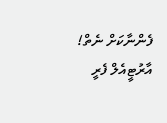ފެންނާކަށް ނެތް!
އާރުޓީއެލް ފެރީ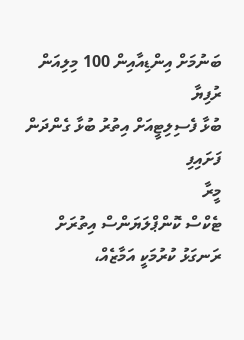ބަނުމަށް އިންޑިއާއިން 100 މިލިއަން ރުފިޔާ
ބުޅާ ފެސިލިޓީއަށް އިތުރު ބުޅާ ގެންދަން ފަށައިފި
މީރާ
ޓެކްސް ކޮންޕްލަޔަންސް އިތުރަށް ރަނގަޅު ކުރުމަކީ އަމާޒެއް،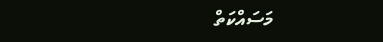މަސައްކަތް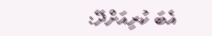އެބަ ކުރިއަށްދޭ: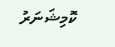ކޮމިޝަނަރު